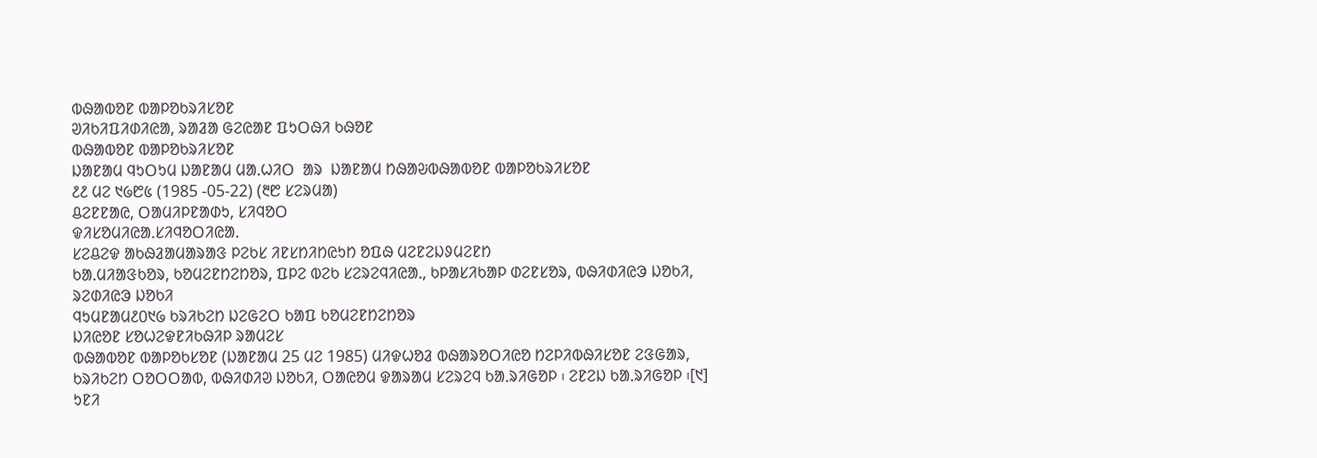ᱵᱷᱟᱵᱚᱱ ᱵᱟᱞᱚᱠᱨᱤᱥᱚᱱ
ᱣᱤᱠᱤᱯᱤᱰᱤᱭᱟ, ᱨᱟᱲᱟ ᱜᱮᱭᱟᱱ ᱯᱩᱛᱷᱤ ᱠᱷᱚᱱ
ᱵᱷᱟᱵᱚᱱ ᱵᱟᱞᱚᱠᱨᱤᱥᱚᱱ
ᱡᱟᱱᱟᱢ ᱧᱩᱛᱩᱢ ᱡᱟᱱᱟᱢ ᱢᱟᱹᱦᱤᱛ  ᱟᱨ  ᱡᱟᱱᱟᱢ ᱴᱷᱟᱶᱵᱷᱟᱵᱚᱱ ᱵᱟᱞᱚᱠᱨᱤᱥᱚᱱ
᱒᱒ ᱢᱮ ᱑᱙᱘᱕ (1985 -05-22) (᱓᱘ ᱥᱮᱨᱢᱟ)
ᱪᱮᱱᱱᱟᱭ, ᱛᱟᱢᱤᱞᱱᱟᱰᱩ, ᱥᱤᱧᱚᱛ
ᱫᱤᱥᱚᱢᱤᱭᱟᱹᱥᱤᱧᱚᱛᱤᱭᱟᱹ
ᱥᱮᱪᱮᱫ ᱟᱠᱷᱲᱟᱢᱟᱨᱟᱝ ᱞᱮᱠᱥ ᱤᱱᱥᱴᱤᱴᱭᱩᱴ ᱚᱯᱷ ᱢᱮᱱᱮᱡᱽᱢᱮᱱᱴ
ᱠᱟᱹᱢᱤᱟᱝᱠᱚᱨ, ᱠᱚᱢᱮᱱᱴᱮᱴᱚᱨ, ᱯᱞᱮ ᱵᱮᱠ ᱥᱮᱨᱮᱧᱤᱭᱟᱹ, ᱠᱞᱟᱥᱤᱠᱟᱞ ᱰᱮᱱᱥᱚᱨ, ᱵᱷᱤᱰᱤᱭᱳ ᱡᱚᱠᱤ, ᱨᱮᱰᱤᱭᱳ ᱡᱚᱠᱤ
ᱧᱩᱢᱱᱟᱢ᱒᱐᱑᱙ ᱠᱨᱤᱠᱮᱴ ᱡᱮᱜᱮᱛ ᱠᱟᱯ ᱠᱚᱢᱮᱱᱴᱮᱴᱚᱨ
ᱡᱤᱭᱚᱱ ᱥᱚᱦᱮᱫᱱᱤᱠᱷᱤᱞ ᱨᱟᱢᱮᱥ
ᱵᱷᱟᱵᱚᱱ ᱵᱟᱞᱚᱠᱥᱚᱱ (ᱡᱟᱱᱟᱢ 25 ᱢᱮ 1985) ᱢᱤᱫᱦᱚᱲ ᱵᱷᱟᱨᱚᱛᱤᱭᱚ ᱴᱮᱞᱤᱵᱷᱤᱥᱚᱱ ᱮᱝᱜᱟᱨ, ᱠᱨᱤᱠᱮᱴ ᱛᱚᱛᱛᱟᱵ, ᱵᱷᱤᱰᱤᱣ ᱡᱚᱠᱤ, ᱛᱟᱭᱚᱢ ᱫᱟᱨᱟᱢ ᱥᱮᱨᱮᱧ ᱠᱟᱹᱨᱤᱜᱚᱞ ᱾ ᱮᱱᱮᱡ ᱠᱟᱹᱨᱤᱜᱚᱞ ᱾[᱑] ᱩᱱᱤ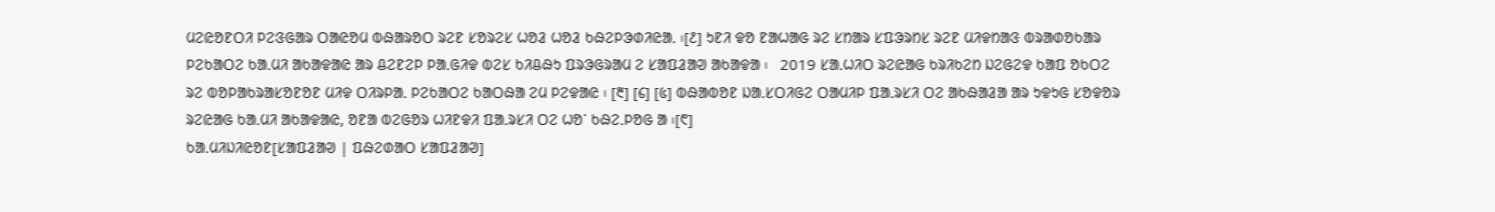ᱢᱮᱭᱚᱱᱛᱤ ᱞᱮᱝᱜᱟᱨ ᱛᱟᱭᱚᱢ ᱵᱷᱟᱨᱚᱛ ᱨᱮᱱ ᱥᱚᱨᱮᱥ ᱦᱚᱲ ᱦᱚᱲ ᱠᱷᱮᱞᱳᱰᱤᱭᱟᱹ ᱾[᱒] ᱩᱱᱤ ᱫᱚ ᱱᱟᱦᱟᱜ ᱨᱮ ᱥᱴᱟᱨ ᱥᱯᱳᱨᱴᱥ ᱨᱮᱱ ᱢᱤᱫᱴᱟᱝ ᱵᱨᱟᱰᱚᱠᱟᱨ ᱞᱮᱠᱟᱛᱮ ᱠᱟᱹᱢᱤ ᱟᱠᱟᱫᱟᱭ ᱟᱨ ᱪᱮᱱᱮᱞ ᱞᱟᱹᱜᱤᱫ ᱵᱮᱥ ᱠᱤᱪᱷᱩ ᱯᱨᱳᱜᱨᱟᱢ ᱮ ᱥᱟᱯᱲᱟᱣ ᱟᱠᱟᱫᱟ ᱾   2019 ᱥᱟᱹᱦᱤᱛ ᱨᱮᱭᱟᱜ ᱠᱨᱤᱠᱮᱴ ᱡᱮᱜᱮᱫ ᱠᱟᱯ ᱚᱠᱛᱮ ᱨᱮ ᱵᱚᱞᱟᱠᱨᱟᱥᱚᱱᱚᱱ ᱢᱤᱫ ᱛᱤᱨᱞᱟᱹ ᱞᱮᱠᱟᱛᱮ ᱠᱟᱛᱷᱟ ᱮᱢ ᱞᱮᱫᱟᱭ ᱾ [᱓] [᱔] [᱕] ᱵᱷᱟᱵᱚᱱ ᱡᱟᱹᱥᱛᱤᱜᱮ ᱛᱟᱢᱤᱞ ᱯᱟᱹᱨᱥᱤ ᱛᱮ ᱟᱠᱷᱟᱲᱟ ᱟᱨ ᱩᱫᱩᱜ ᱥᱚᱫᱚᱨ ᱨᱮᱭᱟᱜ ᱠᱟᱹᱢᱤ ᱟᱠᱟᱫᱟᱭ, ᱚᱱᱟ ᱵᱮᱜᱚᱨ ᱦᱤᱱᱫᱤ ᱯᱟᱹᱨᱥᱤ ᱛᱮ ᱦᱚᱸ ᱠᱷᱮᱹᱞᱚᱜ ᱟ ᱾[᱖]
ᱠᱟᱹᱢᱤᱡᱤᱭᱚᱱ[ᱥᱟᱯᱲᱟᱣ | ᱯᱷᱮᱰᱟᱛ ᱥᱟᱯᱲᱟᱣ]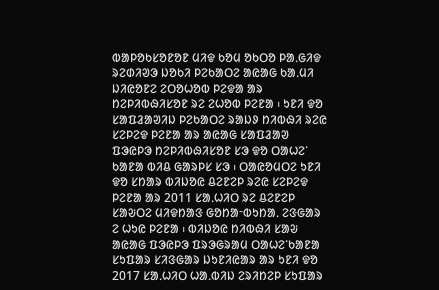ᱵᱟᱞᱚᱠᱥᱚᱱᱚᱱ ᱢᱤᱫ ᱠᱚᱢ ᱚᱠᱛᱚ ᱞᱟᱹᱜᱤᱫ ᱨᱮᱰᱤᱣᱳ ᱡᱚᱠᱤ ᱞᱮᱠᱟᱛᱮ ᱟᱭᱟᱜ ᱠᱟᱹᱢᱤ ᱡᱤᱭᱚᱱᱮ ᱮᱛᱚᱦᱚᱵ ᱞᱮᱫᱟ ᱟᱨ ᱴᱮᱞᱤᱵᱷᱤᱥᱚᱱ ᱨᱮ ᱮᱦᱚᱵ ᱞᱮᱱᱟ ᱾ ᱩᱱᱤ ᱫᱚ ᱥᱟᱯᱲᱟᱣᱤᱡ ᱞᱮᱠᱟᱛᱮ ᱨᱟᱡᱽ ᱴᱤᱵᱷᱤ ᱨᱮᱭ ᱥᱮᱞᱮᱫ ᱞᱮᱱᱟ ᱟᱨ ᱟᱭᱟᱜ ᱥᱟᱯᱲᱟᱣ ᱯᱳᱭᱞᱳ ᱴᱮᱞᱤᱵᱷᱤᱥᱚᱱ ᱥᱳ ᱫᱚ ᱛᱟᱦᱮᱸ ᱠᱟᱱᱟ ᱵᱤᱪ ᱜᱟᱨᱞᱥ ᱥᱳ ᱾ ᱛᱟᱭᱚᱢᱛᱮ ᱩᱱᱤ ᱫᱚ ᱥᱴᱟᱨ ᱵᱤᱡᱚᱭ ᱪᱮᱱᱮᱞ ᱨᱮᱭ ᱥᱮᱞᱮᱫ ᱞᱮᱱᱟ ᱟᱨ 2011 ᱥᱟᱹᱦᱤᱛ ᱨᱮ ᱪᱮᱱᱮᱞ ᱥᱟᱶᱛᱮ ᱢᱤᱫᱴᱟᱝ ᱜᱚᱴᱟᱼᱵᱩᱴᱟᱹ ᱮᱝᱜᱟᱨ ᱮ ᱦᱩᱭ ᱞᱮᱱᱟ ᱾ ᱵᱤᱡᱚᱭ ᱴᱤᱵᱷᱤ ᱥᱟᱶ ᱟᱭᱟᱜ ᱯᱳᱭᱞᱳ ᱯᱨᱳᱜᱨᱟᱢ ᱛᱟᱦᱮᱸᱠᱟᱱᱟ ᱥᱩᱯᱟᱨ ᱥᱤᱝᱜᱟᱨ ᱡᱩᱱᱤᱭᱟᱨ ᱟᱨ ᱩᱱᱤ ᱫᱚ 2017 ᱥᱟᱹᱦᱤᱛ ᱦᱟᱹᱵᱤᱡ ᱮᱨᱤᱴᱮᱞ ᱥᱩᱯᱟᱨ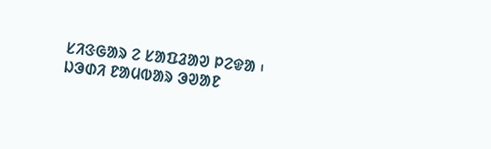ᱥᱤᱝᱜᱟᱨ ᱮ ᱥᱟᱯᱲᱟᱣ ᱞᱮᱫᱟ ᱾ ᱡᱳᱰᱤ ᱱᱟᱢᱵᱟᱨ ᱳᱣᱟᱱ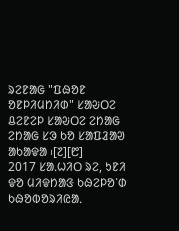ᱨᱮᱱᱟᱜ "ᱯᱷᱚᱱ ᱚᱱᱞᱤᱢᱴᱤᱰ" ᱥᱟᱶᱛᱮ ᱪᱮᱱᱮᱞ ᱥᱟᱶᱛᱮ ᱮᱴᱟᱜ ᱮᱴᱟᱜ ᱥᱳ ᱠᱚ ᱥᱟᱯᱲᱟᱣ ᱟᱠᱟᱫᱟ ᱾[᱗][᱘]
2017 ᱥᱟᱹᱦᱤᱛ ᱨᱮ, ᱩᱱᱤ ᱫᱚ ᱢᱤᱫᱴᱟᱝ ᱠᱷᱮᱞᱚᱸᱰ ᱠᱷᱚᱵᱚᱨᱤᱭᱟᱹ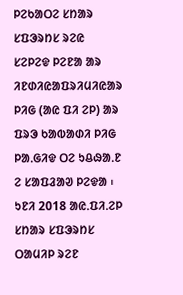ᱞᱮᱠᱟᱛᱮ ᱥᱴᱟᱨ ᱥᱯᱳᱨᱴᱥ ᱨᱮᱭ ᱥᱮᱞᱮᱫ ᱞᱮᱱᱟ ᱟᱨ ᱤᱱᱰᱤᱭᱟᱯᱨᱤᱢᱤᱭᱟᱨ ᱞᱤᱜ (ᱟᱭ ᱯᱤ ᱮᱞ) ᱟᱨ ᱯᱨᱳ ᱠᱟᱵᱟᱰᱤ ᱞᱤᱜ ᱞᱟᱹᱜᱤᱫ ᱛᱮ ᱩᱪᱷᱟᱹᱱ ᱮ ᱥᱟᱯᱲᱟᱣ ᱞᱮᱫᱟ ᱾ ᱩᱱᱤ 2018 ᱟᱭᱹᱯᱤᱹᱮᱞ ᱥᱴᱟᱨ ᱥᱯᱳᱨᱴᱥ ᱛᱟᱢᱤᱞ ᱨᱮᱱ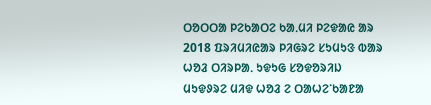ᱛᱚᱛᱛᱟ ᱞᱮᱠᱟᱛᱮ ᱠᱟᱹᱢᱤ ᱞᱮᱫᱟᱭ ᱟᱨ 2018 ᱯᱨᱤᱢᱤᱭᱟᱨ ᱞᱤᱜᱨᱮ ᱥᱩᱢᱩᱝ ᱵᱟᱨ ᱦᱚᱲ ᱛᱤᱨᱞᱟᱹ ᱩᱫᱩᱜ ᱥᱚᱫᱚᱨᱤᱡ ᱢᱩᱫᱽᱨᱮ ᱢᱤᱫ ᱦᱚᱲ ᱮ ᱛᱟᱦᱮᱸᱠᱟᱱᱟ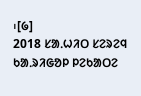᱾[᱙]
2018 ᱥᱟᱹᱦᱤᱛ ᱥᱮᱨᱮᱧ ᱠᱟᱹᱨᱤᱜᱚᱞ ᱞᱮᱠᱟᱛᱮ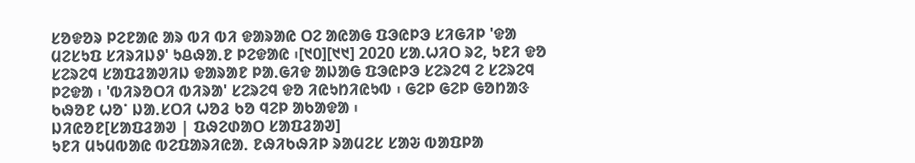ᱥᱚᱫᱚᱨ ᱞᱮᱱᱟᱭ ᱟᱨ ᱵᱤ ᱵᱤ ᱫᱟᱨᱟᱭ ᱛᱮ ᱟᱭᱟᱜ ᱯᱳᱭᱞᱳ ᱥᱤᱜᱤᱞ 'ᱫᱟ ᱢᱮᱥᱩᱯ ᱥᱤᱨᱤᱡᱽ' ᱩᱪᱷᱟᱹᱱ ᱞᱮᱫᱟᱭ ᱾[᱑᱐][᱑᱑] 2020 ᱥᱟᱹᱦᱤᱛ ᱨᱮ, ᱩᱱᱤ ᱫᱚ ᱥᱮᱨᱮᱧ ᱥᱟᱯᱲᱟᱣᱤᱡ ᱫᱟᱨᱟᱱ ᱞᱟᱹᱜᱤᱫ ᱟᱡᱟᱜ ᱯᱳᱭᱞᱳ ᱥᱮᱨᱮᱧ ᱮ ᱥᱮᱨᱮᱧ ᱞᱮᱫᱟ ᱾ 'ᱵᱤᱨᱚᱛᱤ ᱵᱤᱨᱟ' ᱥᱮᱨᱮᱧ ᱫᱚ ᱤᱭᱩᱴᱤᱭᱩᱵ ᱾ ᱜᱮᱞ ᱜᱮᱞ ᱜᱚᱴᱟᱝ ᱠᱷᱚᱱ ᱦᱚᱸ ᱡᱟᱹᱥᱛᱤ ᱦᱚᱲ ᱠᱚ ᱧᱮᱞ ᱟᱠᱟᱫᱟ ᱾
ᱡᱤᱭᱚᱱ[ᱥᱟᱯᱲᱟᱣ | ᱯᱷᱮᱰᱟᱛ ᱥᱟᱯᱲᱟᱣ]
ᱩᱱᱤ ᱢᱩᱢᱵᱟᱭ ᱵᱮᱯᱟᱨᱤᱭᱟᱹ ᱱᱷᱤᱠᱷᱤᱞ ᱨᱟᱢᱮᱥ ᱥᱟᱶ ᱵᱟᱯᱞᱟ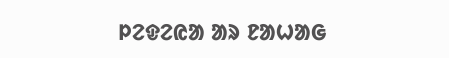ᱞᱮᱫᱮᱭᱟ ᱟᱨ ᱱᱟᱦᱟᱜ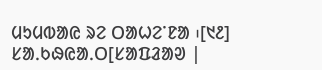ᱢᱩᱢᱵᱟᱭ ᱨᱮ ᱛᱟᱦᱮᱸᱱᱟ ᱾[᱑᱒]
ᱥᱟᱹᱠᱷᱭᱟᱹᱛ[ᱥᱟᱯᱲᱟᱣ |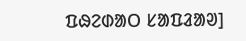ᱯᱷᱮᱰᱟᱛ ᱥᱟᱯᱲᱟᱣ]